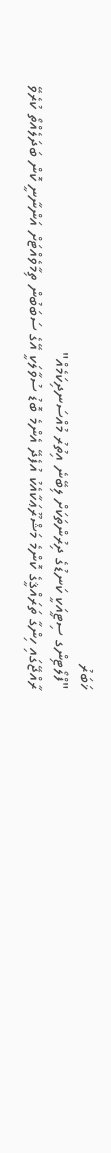ޚަބަރު
"ފްލޯޓިންގ ސިޓީއަކީ ކަނޑުގެ ދިރުންތަކަށް ލިބޭނެ އިތުރު މުއްސަނދިކަމެއް"
ރާއްޖޭގައި ހިންގާ ތަރައްޤީގެ ކޮންމެ މަޝްރޫޢަކާއެކު އުފެދޭ އެންމެ ބޮޑު ސުވާލަކީ އޭގެ ސަބަބުން ތިމާވެއްޓަށް އަންނާނީ ކޮން ބަދަލެއްތޯ ކުރެވޭ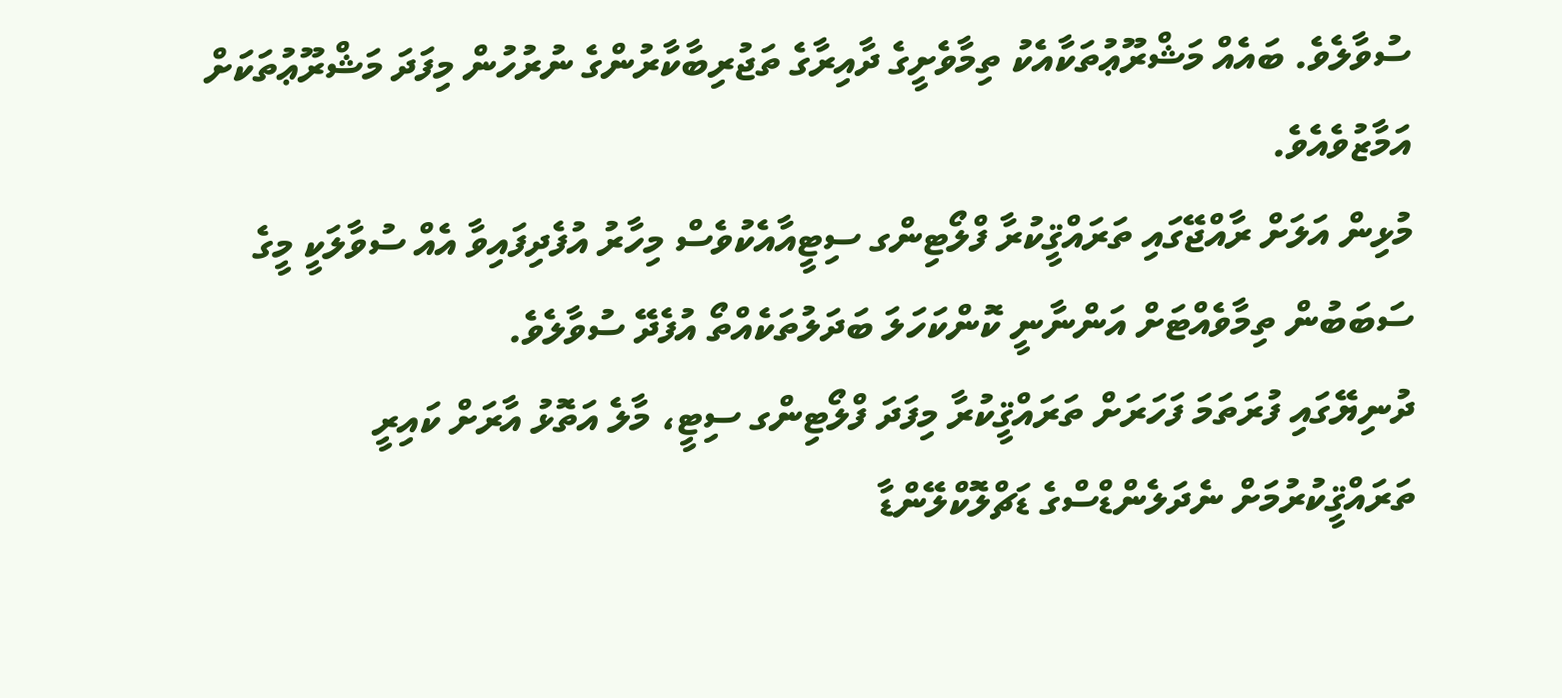ސުވާލެވެ. ބައެއް މަޝްރޫޢުތަކާއެކު ތިމާވެށީގެ ދާއިރާގެ ތަޖުރިބާކާރުންގެ ނުރުހުން މިފަދަ މަޝްރޫޢުތަކަށް އަމާޒުވެއެވެ.
މުޅިން އަލަށް ރާއްޖޭގައި ތަރައްޤީކުރާ ފްލޯޓިންގ ސިޓީއާއެކުވެސް މިހާރު އުފެދިފައިވާ އެއް ސުވާލަކީ މީގެ ސަބަބުން ތިމާވެއްޓަށް އަންނާނީ ކޮންކަހަލަ ބަދަލުތަކެއްތޯ އުފެދޭ ސުވާލެވެ.
ދުނިޔޭގައި ފުރަތަމަ ފަހަރަށް ތަރައްޤީކުރާ މިފަދަ ފްލޯޓިންގ ސިޓީ، މާލެ އަތޮޅު އާރަށް ކައިރީ ތަރައްޤީކުރުމަށް ނެދަލެންޑްސްގެ ޑަޗްލޮކްލޭންޑާ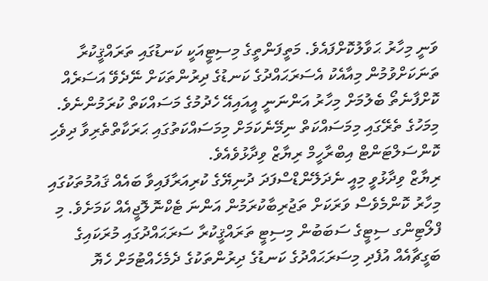ވަނީ މިހާރު ޙަވާލުކޮށްފައެވެ. މަތީފަންތީގެ މިސިޓީއަކީ ކަނޑުގައި ތަރައްޤީކުރާ ތަނަކަށްވުމުން މިއާއެކު އެސަރަޙައްދުގެ ކަނޑުގެ ދިރުންތަކަށް ނޭދެވޭ އަސަރެއް ކޮށްފާނެތޯ ބެލުމަށް މިހާރު އަންނަނީ އީއައިއޭ ހެދުމުގެ މަސައްކަތް ކުރަމުންނެވެ. މިމަހުގެ ތެރޭގައި މިމަސައްކަތް ނިމޭނެކަމަށް މިމަސައްކަތުގައި ޙަރަކާތްތެރިވާ ދިވެހި ކޮންސަލްޓަންޓް އިބްރާހީމް ރިޔާޒް ވިދާޅުވެއެވެ.
ރިޔާޒް ވިދާޅުވީ މިއީ ނެދަލޭންޑްސްފަދަ ދުނިޔޭގެ ކުރިއަރާފައިވާ ބައެއް ޤައުމުތަކުގައި މިހާރު ކޮންމެވެސް ވަރަކަށް ތަޖުރިބާކުރަމުން އަންނަ ޓެކްނޮލޮޖީއެއް ކަމަށެވެ. މި ފްލޯޓިންގ ސިޓީގެ ސަބަބުން މިސިޓީ ތަރައްޤީކުރާ ސަރަޙައްދުގައި މުރަކައިގެ ބަގީޗާއެއް އުފެދި މިސަރަޙައްދުގެ ކަނޑުގެ ދިރުންތަކުގެ ދެމެހެއްޓުމަށް ހެޔޮ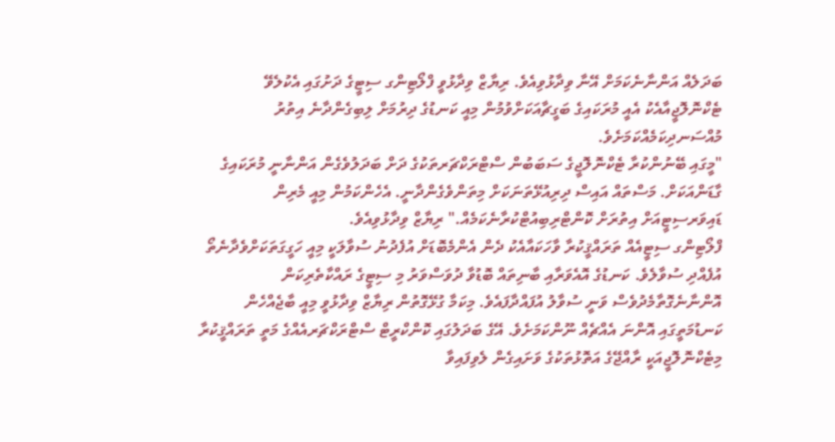ބަދަލެއް އަންނާނެކަމަށް އޭނާ ވިދާޅުވިއެވެ. ރިޔާޒް ވިދާޅުވީ ފްލޯޓިންގ ސިޓީގެ ދަށުގައި އެކުލެވޭ ޓެކްނޮލޮޖީއާއެކު އެއީ މުރަކައިގެ ބަގީޗާއަކަށްވުމުން މިއީ ކަނޑުގެ ދިރުމަށް ލިބިގެންދާނެ އިތުރު މުއްސަނދިކަމެއްކަމަށެވެ.
"މީގައި ބޭނުންކުރާ ޓެކްނޮލޮޖީގެ ސަބަބުން ސްޓްރަކްޗަރތަކުގެ ދަށް ބަދަލުވެގެން އަންނާނީ މުރަކައިގެ ގާޑަންއަކަށް. މަސްތައް އައިސް ދިރިއުޅޭތަނަކަށް މިތަންވެގެންދާނީ. އެހެންކަމުން މިއީ މެރިން ޑައިވަރސިޓީއަށް އިތުރަށް ކޮންޓްރިބިއުޓްކުރާނެކަމެއް." ރިޔާޒް ވިދާޅުވިއެވެ.
ފްލޯޓިންގ ސިޓީއެއް ތަރައްޤީކުރާ ވާހަކައާއެކު ދެން އެންމެބޮޑަށް އުފެދުނު ސުވާލަކީ މިއީ ހަގީގަތަކަށްވެދާނެތޯ އުފެއްދި ސުވާލެވެ. ކަނޑުގެ އޮއެވަރާއި ބާނިތައް ބޮޑުވާ ދުވަސްވަރު މި ސިޓީގެ ރައްކާތެރިކަން އޮންނާނެގޮތާމެދުވެސް ވަނީ ސުވާލު އުފައްދާފައެވެ. މިކަމާ ގުޅޭގޮތުން ރިޔާޒް ވިދާޅުވީ މިއީ ބާޖެއްހެން ކަނޑުމަތީގައި އޮންނަ އެއްޗެއް ނޫންކަމަށެވެ. އޭގެ ބަދަލުގައި ކޮންކްރީޓް ސްޓްރަކްޗަރއެއްގެ މަތީ ތަރައްޤީކުރާ މިޓެކްނޮލޮޖީއަކީ ރާއްޖޭގެ އަތޮޅުތަކުގެ ވަށައިގެން ލެވިފައިވާ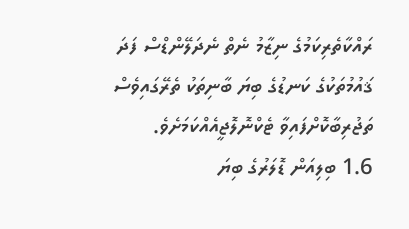ރައްކާތެރިކަމުގެ ނިޒާމު ނެތް ނެދަލޭންޑްސް ފަދަ ޤައުމުތަކުގެ ކަނޑުގެ ބިޔަ ބާނިތަކު ތެރޭގައިވެސް ތަޖުރިބާކޮށްފައިވާ ޓެކްނޮލޮޖީއެއްކަމަށެވެ.
1.6 ބިލިއަން ޑޮލަރުގެ ބިޔަ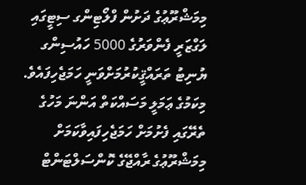މިމަޝްރޫޢުގެ ދަށުން ފްލޯޓިންގ ސިޓީގައި ލަގްޒަރީ ފެންވަރުގެ 5000 ހައުސިންގ ޔުނިޓު ތަރައްޤީކުރުމަށްވަނީ ހަމަޖެހިފައެވެ. މިކަމުގެ ޢަމަލީ މަސައްކަތް އަންނަ މަހުގެ ތެރޭގައި ފެށުމަށް ހަމަޖެހިފައިވާކަމަށް މިމަޝްރޫޢުގެ ރާއްޖޭގެ ކޮންސަލްޓަންޓް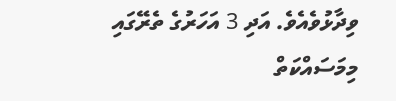ވިދާޅުވެއެވެ. އަދި 3 އަހަރުގެ ތެރޭގައި މިމަސައްކަތް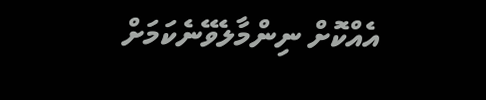އެއްކޮށް ނިންމާލެވޭނެކަމަށް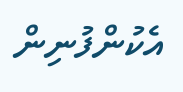އެކުންފުނިން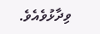ވިދާޅުވެއެވެ.